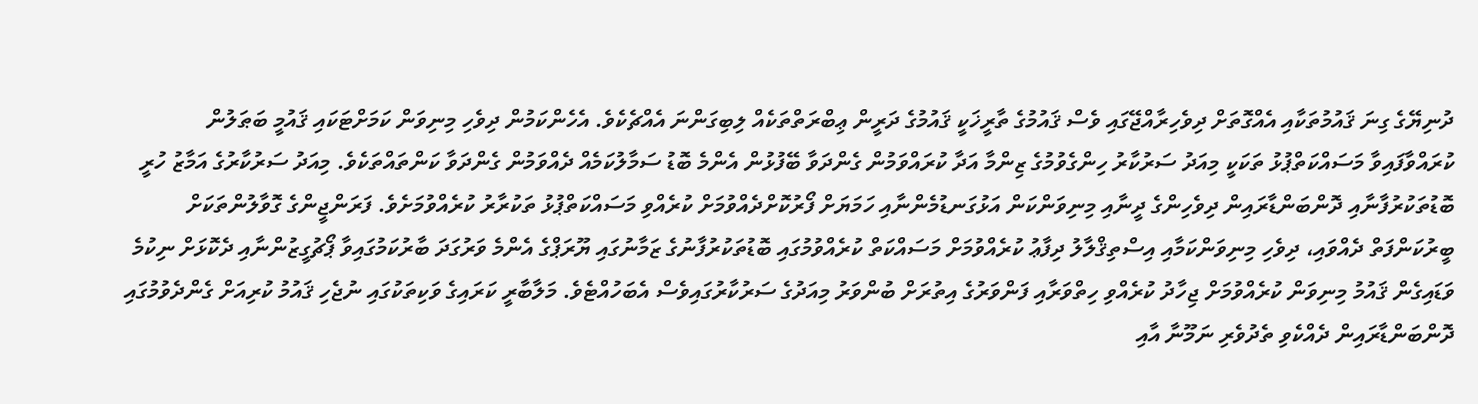ދުނިޔޭގެ ގިނަ ޤައުމުތަކާއި އެއްގޮތަށް ދިވެހިރާއްޖޭގައި ވެސް ޤައުމުގެ ތާރީޚަކީ ޤައުމުގެ ދަރީން ޢިބްރަތްތަކެއް ލިބިގަންނަ އެއްޗެކެވެ. އެހެންކަމުން ދިވެހި މިނިވަން ކަމަށްޓަކައި ޤައުމީ ބަޠަލުން ކުރައްވާފައިވާ މަސައްކަތްޕުޅު ތަކަކީ މިއަދު ސަރުކާރު ހިންގެވުމުގެ ޒިންމާ އަދާ ކުރައްވަމުން ގެންދަވާ ބޭފުޅުން އެންމެ ބޮޑު ސަމާލުކަމެއް ދެއްވަމުން ގެންދަވާ ކަންތައްތަކެވެ. މިއަދު ސަރުކާރުގެ އަމާޒު ހުރީ ބޮޑުތަކުރުފާނާއި ދޮންބަންޑާރައިން ދިވެހިންގެ ދީނާއި މިނިވަންކަން އަޅުގަނޑުމެންނާއި ހަމަޔަށް ފޯރުކޮށްދެއްވުމަށް ކުރެއްވި މަސައްކަތްޕުޅު ތަކުރާރު ކުރެއްވުމަށެވެ. ފަރަންޖީންގެ ގޮވާލުންތަކަށް ބީރުކަންފަތް ދެއްވައި، ދިވެހި މިނިވަންކަމާއި އިސްތިޤްލާލު ދިފާޢު ކުރެއްވުމަށް މަސައްކަތް ކުރެއްވުމުގައި ބޮޑުތަކުރުފާނުގެ ޒަމާނުގައި ޔޫރަޕްގެ އެންމެ ވަރުގަދަ ބާރުކަމުގައިވާ ޕޯޗުގީޒުންނާއި ދެކޮޅަށް ނިކުމެ ވަޑައިގެން ޤައުމު މިނިވަން ކުރެއްވުމަށް ޖިހާދު ކުރެއްވި ހިތްވަރާއި ފަންވަރުގެ އިތުރަށް ބުންވަރު މިއަދުގެ ސަރުކާރުގައިވެސް އެބަހުއްޓެވެ. މަލާބާރީ ކަރައިގެ ވަކިތަކުގައި ނުޖެހި ޤައުމު ކުރިއަށް ގެންދެވުމުގައި ދޮންބަންޑާރައިން ދެއްކެވި ތެދުވެރި ނަމޫނާ އާއި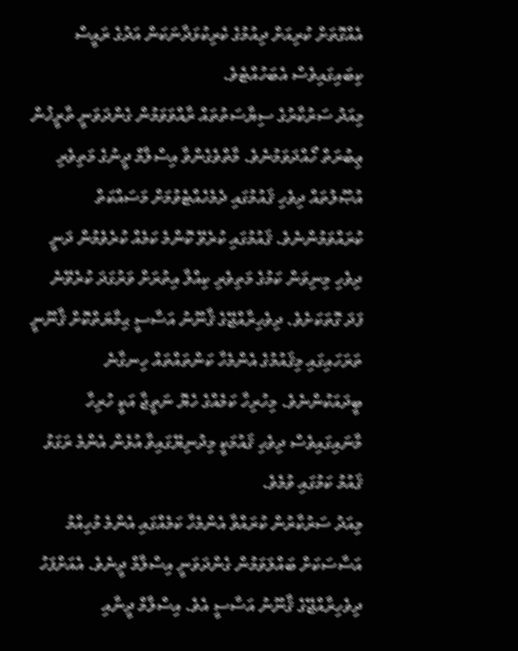އެއްގޮތަށް ކުރިއަށް ދިއުމުގެ ކެރިކުޅަދާނަކަން އަދުގެ ރައީސް ކިބައިގައިވެސް އެބަހުއްޓެވެ.
މިއަދު ސަރުކާރުގެ ސިޔާސަތުތައް ރާއްވަވަމުން ގެންދަވަނީ ތާރީޚުން ޢިބުރަތް ހޯއްދަވަމުނެވެ. މާތްވެގެންވާ އިސްލާމް ދީނުގެ މަތިވެރި އުޞޫލުތައް ދިވެހި ޤައުމުގައި ދެމެހެއްޓެވުމަށް މަސައްކަތް ކުރައްވަމުންނެވެ. ޤައުމުގައި ކުރެވޭ ކޮންމެ ކަމެއް ކުރެވެމުން ދަނީ ދިވެހި މިނިވަން ކަމުގެ މަތިވެރި ކިއްލާ އިތުރަށް ވަރުގަދަ ކުރެވޭނެ ފަދަ ގޮތަކަށެވެ. ދިވެހިރާއްޖޭގެ ޤާނޫނު އަސާސީ ޙިމާޔަތްކޮށް ޤާނޫނީ ތަރަހައިގައި މިޤައުމުގެ އެންމެހާ ކަންތައްތައް ހިނގާނެ ބީދައަކުންނެވެ. މިހުރިހާ ކަމެއްގެ ހެޔޮ ނަތީޖާ އަކީ ހުރިހާ މާނައިގައިވެސް ދިވެހި ޤައުމަކީ މިދުނިޔޭގައިވާ އުޅެން އެންމެ ރަގަޅު ޤައުމު ކަމުގައި ވުމެވެ.
މިއަދު ސަރުކާރުން ކުރައްވާ އެންމެހާ ކަމެއްގައި އެންމެ މުހިއްމު އަސާސަކަށް ބައްލަވަމުން ގެންދަވަނީ އިސްލާމް ދީނެވެ. އެއަށްފަހު ދިވެހިރާއްޖޭގެ ޤާނޫނު އަސާސީ އެވެ. އިސްލާމް ދީނާއި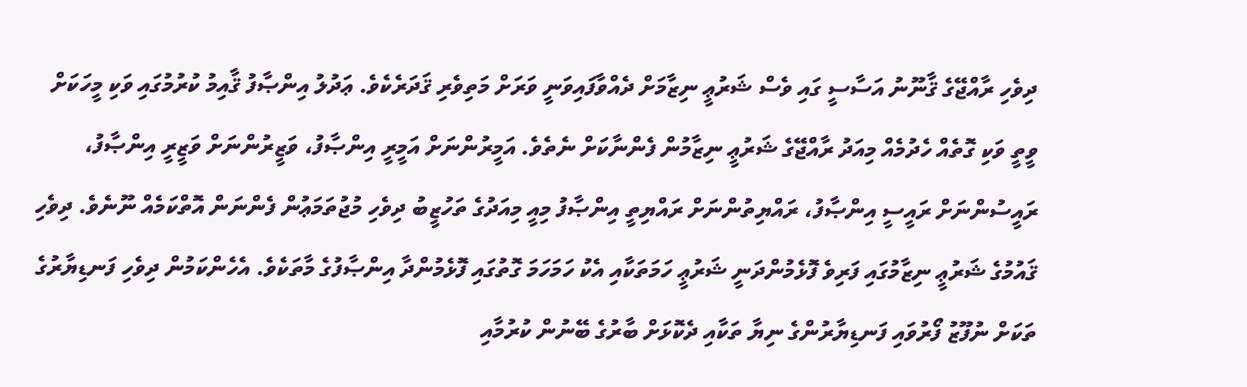ދިވެހި ރާއްޖޭގެ ޤާނޫނު އަސާސީ ގައި ވެސް ޝަރުޢީ ނިޒާމަށް ދެއްވާފައިވަނީ ވަރަށް މަތިވެރި ޤަދަރެކެވެ. ޢަދުލު އިންޞާފު ޤާއިމު ކުރުމުގައި ވަކި މީހަކަށް ވީތީ ވަކި ގޮތެއް ހެދުމެއް މިއަދު ރާއްޖޭގެ ޝަރުޢީ ނިޒާމުން ފެންނާކަށް ނެތެވެ. އަމީރުންނަށް އަމީރީ އިންޞާފު، ވަޒީރުންނަށް ވަޒީރީ އިންޞާފު، ރައީސުންނަށް ރައީސީ އިންޞާފު، ރައްޔިތުންނަށް ރައްޔިތީ އިންޞާފު މިއީ މިއަދުގެ ތަހުޒީބު ދިވެހި މުޖުތަމަޢުން ފެންނަން އޮތްކަމެއް ނޫނެވެ. ދިވެހި ޤައުމުގެ ޝަރުޢީ ނިޒާމުގައި ފަރިވެ ފޮޅެމުންދަނީ ޝަރުޢީ ހަމަތަކާއި އެކު ހަމަހަމަ ގޮތުގައި ފޮޅެމުންދާ އިންޞާފުގެ މާތަކެވެ. އެހެންކަމުން ދިވެހި ފަނޑިޔާރުގެ ތަކަށް ނުފޫޒު ފޯރުވައި ފަނޑިޔާރުންގެ ނިޔާ ތަކާއި ދެކޮޅަށް ބާރުގެ ބޭނުން ކުރުމާއި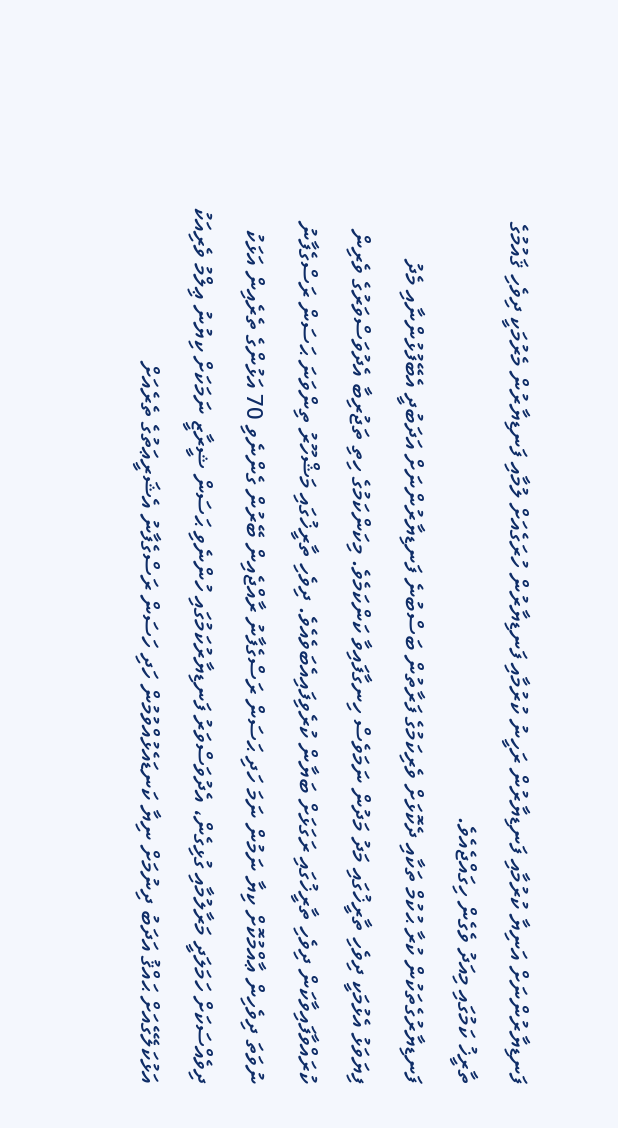ފަނޑިޔާރުންނަށް އަނިޔާ ކުރުމާއި ފަނޑިޔާރުން ރަހީނު ކުރުމާއި ފަނޑިޔާރުން ހުރަގެއަށް ލުމާއި ފަނޑިޔާރުން މެރުމަކީ ދިވެހި ޤައުމުގެ ތާރީޚު ކަމުގައި މިއަދު ވެގެން ހިގައްޖެއެވެ.
ފަނޑިޔާރުގެތަކުން ކުރާ ޙުކުމް ތަކާއި ދެކޮޅަށް ވެރިކަމުގެ ފަރާތުން ބަސްބުނެ ފަނޑިޔާރުންނަށް އަދަބުދީ އެބޭފުޅުންނާއި މެދު ފިޔަވަޅު އެޅުމަކީ ދިވެހި ތާރީޚުގައި މަދު މަދުން ނަމަވެސް ހިނގާފައިވާ ކަންކަމެވެ. މިކަންކަމުގެ ހިތި ތަޖުރިބާ އެދުވަސްވަރުގެ ވެރިން ކުރައްވާފައިވާކަން ދިވެހި ތާރީޚުގައި ރަގަޅަށް ބަޔާން ކުރެވިފައިއެބަވެއެވެ. ދިވެހި ތާރީޚުގައި މަޝްހޫރު ތިންވަނަ ޙަސަން ރަސްގެފާނު ނުވަތަ ދިވެހިން ޢާއްމުކޮށް ކިޔާ ނަމުން ނަމަ ހަދި ޙަސަން ރަސްގެފާނު ރާއްޖެއިން ބޭރުން ގެންނެވި 70 އަޅުންގެ ތެރެއިން އަޅަކު ދިވެއްސަކަށް ހަމަލަދީ މަރާލުމާއި ގުޅިގެން، އެދުވަސްވަރު ފަނޑިޔާރުކަމުގައި ހުންނެވި ޙަސަން ޝީރާޒީ ނަމަކަށް ކިޔުނު ޢިލްމު ވެރިއަކު އަޅުކަލޭގެއަށް ޙައްޤު އަދަބު ދިނުމަށް ނިޔާ ކަނޑައެޅުއްވުމުން ހަދި ހަސަން ރަސްގެފާނު އެޝަރީޢަތުގެ ތެރެއަށް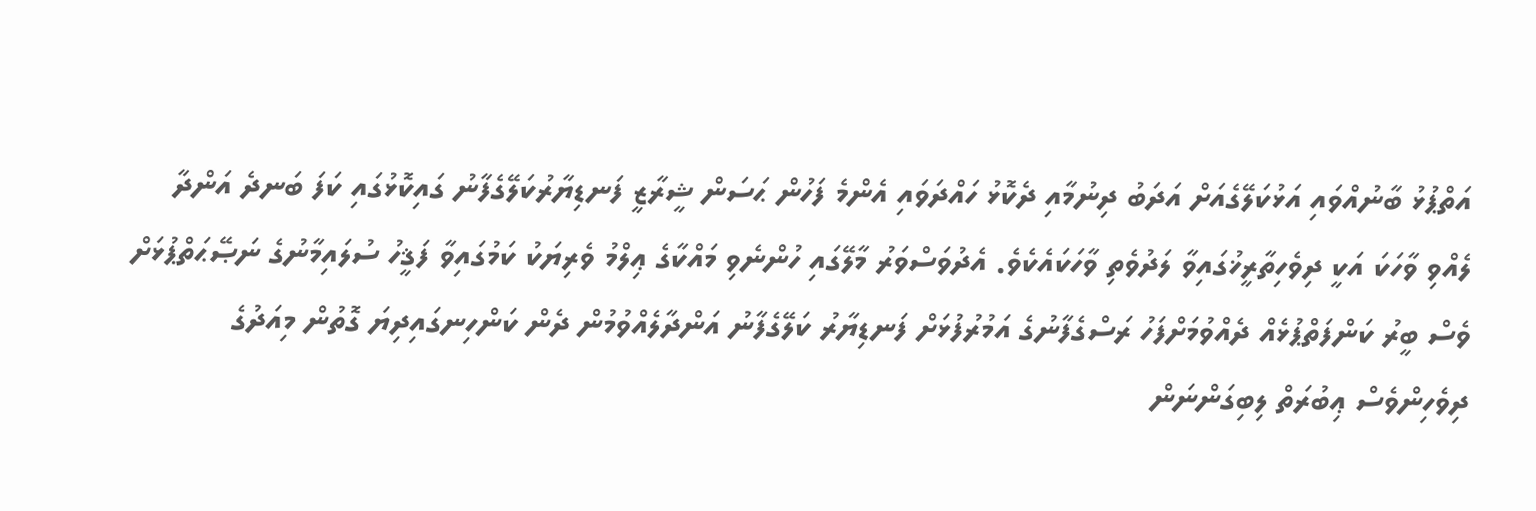އަތްޕުޅު ބާނުއްވައި އަޅުކަލޭގެއަށް އަދަބު ދިނުމާއި ދެކޮޅު ހައްދަވައި އެންމެ ފަހުން ޙަސަން ޝީރާޒީ ފަނޑިޔާރުކަލޭގެފާނު ގައިކޮޅުގައި ކަފަ ބަނދެ އަންދާ ލެއްވި ވާހަކަ އަކީ ދިވެހިތާރީޚުގައިވާ ލަދުވެތި ވާހަކައެކެވެ. އެދުވަސްވަރު މާލޭގައި ހުންނެވި މައްކާގެ ޢިލްމު ވެރިޔަކު ކަމުގައިވާ ފަޤީހު ސުލައިމާނުގެ ނަޞޭޙަތްޕުޅަށް ވެސް ބީރު ކަންފަތްޕުޅެއް ދެއްވުމަށްފަހު ރަސްގެފާނުގެ އަމުރުފުޅަށް ފަނޑިޔާރު ކަލޭގެފާނު އަންދާލެއްވުމުން ދެން ކަންހިނގައިދިޔަ ގޮތުން މިއަދުގެ ދިވެހިންވެސް ޢިބުރަތް ލިބިގަންނަން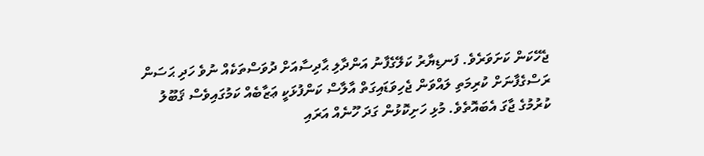ޖެހޭކަން ކަށަވަރެވެ. ފަނޑިޔާރު ކަލޭގެފާނު އަންދާލި ޙާދިސާއަށް ދުވަސްތަކެއް ނުވެ ހަދި ޙަސަން ރަސްގެފާނަށް ކުރިމަތި ލައްވަން ޖެހިވަޑައިގަތް އާލާސް ކަންފުޅަކީ ޢަޒާބެއް ކަމުގައިވެސް ޤަބޫލު ކުރުމުގެ ޖާގަ އެބައޮތެވެ. މުޅި ހަށިކޮޅުން ގަދަ ހޫނެއް އަރައި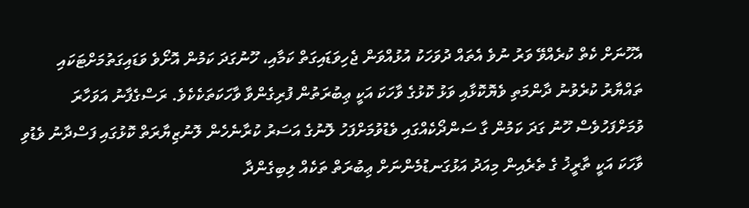އެހޫނަށް ކެތް ކުރެއްވޭ ވަރު ނުވެ އެތައް ދުވަހަކު އުޅުއްވަން ޖެހިވަޑައިގަތް ކަމާއި، ހޫނުގަދަ ކަމުން އޮށޯވެ ވަޑައިގަތުމަށްޓަކައި ތައްޔާރު ކުރެވުނު ދާންމަތި ވެޔޮކޮޅާއި ވަޅު ކޮޅުގެ ވާހަކަ އަކީ ޢިބުރަތުން ފުރިގެންވާ ވާހަކަތަކެކެވެ. ރަސްގެފާނު އަވަހާރަ ވުމަށްފަހުވެސް ހޫނު ގަދަ ކަމުން ގާ ސަންދޯކެއްގައި ވެޑުވުމަށްފަހު ލޮނުގެ އަސަރު ކުރާނެހެން ލޮނުޒިޔާރަތް ކޮޅުގައި ފަސްދާނު ވެޑުވި ވާހަކަ އަކީ ތާރީޚު ގެ ތެރެއިން މިއަދު އަޅުގަނޑުމެންނަށް ޢިބުރަތް ތަކެއް ލިބިގެންދާ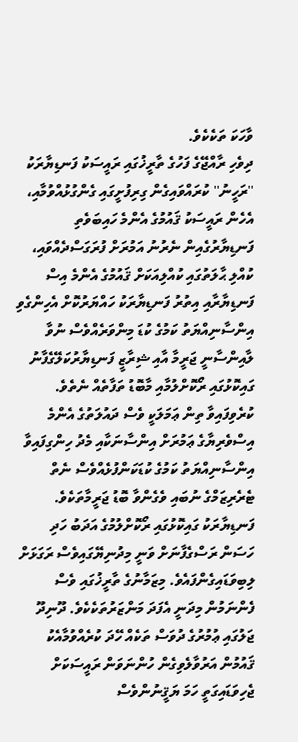ވާހަކަ ތަކެކެވެ.
ދިވެހި ރާއްޖޭގެ ފަހުގެ ތާރީޚުގައި ރައީސަކު ފަނޑިޔާރަކު ''ރަހީނު'' ކުރައްވައިގެން ގިރިފުށީގައި ގެންގުޅުއްވުމާއި، އެހެން ރައީސަކު ޤައުމުގެ އެންމެ ހައިބަވެތި ފަނޑިޔާރުގެއިން ނެރުނު އަމުރަށް ފުރަގަސްދެއްވައި، ކުއްލި ޙާލަތުގައި ކުއްލިއަކަށް ޤައުމުގެ އެންމެ އިސް ފަނޑިޔާރާއި އިތުރު ފަނޑިޔާރަކު ހައްޔަރުކޮށް އެހިންގެވި އިންސާނިއްޔަތު ކަމުގެ ކުޑަ މިންވަރެއްވެސް ނުވާ ލާއިންސާނީ ޖަރީމާ އާއި ޝިރާޒީ ފަނޑިޔާރުކަލޭގެފާނު ގައިކޮޅުގައި ރޯކޮށްލުމާއި މާބޮޑު ތަފާތެއް ނެތެވެ. ކުރެވިފައިވާ ތިން ޢަމަލަކީ ވެސް ދައުލަތުގެ އެންމެ އިސްވެރިޔާގެ ޢަމުރަށް އިންސާނަކާއި މެދު ހިންގިފައިވާ އިންސާނިއްޔަތު ކަމުގެ ކުޑަކަންފުޅެއްވެސް ނެތް ޓެރެރިޒަމްގެ ނުބައި ވެގެންވާ ބޮޑު ޖަރީމާތަކެވެ. ފަނޑިޔާރަކު ގައިކޮޅުގައި ރޯކޮށްލުމުގެ އަދަބު ހަދި ހަސަން ރަސްގެފާނަށް ވަނީ މިދުނިޔޭގައިވެސް ރަގަޅަށް ލިބިވަޑައިގެންފައެވެ. މިޒަމާނުގެ ތާރީޚުގައި ވެސް ފެންނަމުން މިދަނީ އެފަދަ މަންޒަރުތަކެކެވެ. ދޫނިދޫ ޖަލުގައި ޢުމުރުގެ ދުވަސް ތަކެއް ހޭދަ ކުރެއްވުމާއެކު ޤައުމުން އަރުވާލެވިގެން ހުންނަވަން ރައީސަކަށް ޖެހިވަޑައިގަތީ ހަމަ ޔަޤީނުންވެސް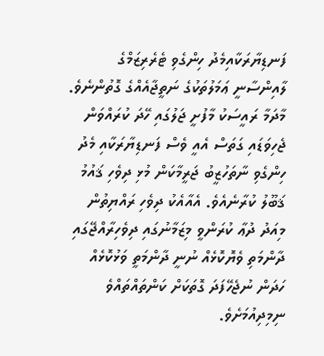ފަނޑިޔާރަކާއިމެދު ހިންގެވި ޓެރެރިޒަމްގެ ލާއިންސާނީ ޢަމަލުތަކުގެ ނަތީޖާއެއްގެ ގޮތުންނެވެ. މާދަމާ ރައީސަކު މާފުށީ ޖަލުގައި ހޭދަ ކުރައްވަން ޖެހިވަޑައި ގަތަސް އެއީ ވެސް ފަނޑިޔާރަކާއި މެދު ހިންގެވި ނާތަހުޒީބު ޖަރީމާކަން މުޅި ދިވެހި ޤައުމު ޤަބޫލު ކުރާނެއެވެ. އެއާއެކު ދިވެހި ރައްޔިތުން މިއަދު ދުޢާ ކުރަންވީ މިޒަމާނުގައި ދިވެހިރާއްޖޭގައި ދާންމަތި ވެޔޮކޮޅެއް ނުނީ ދާންމަތީ ވަޅުކޮޅެއް ހަދަން ނުޖެހޭފަދަ ގޮތަކަށް ކަންތައްތައްވެ ނިމިދިއުމަށެވެ.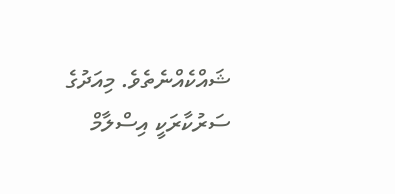ޝައްކެއްނެތެވެ. މިއަދުގެ ސަރުކާރަކީ އިސްލާމް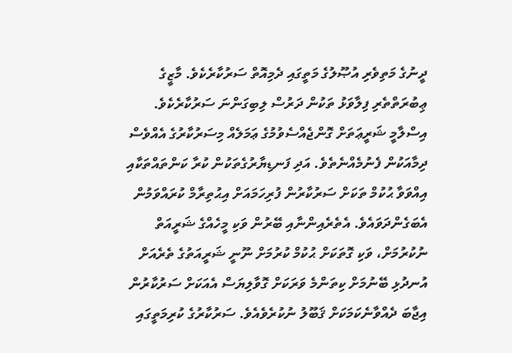ދީނުގެ މަތިވެރި އުޞޫލުގެ މަތީގައި ދެމިއޮތް ސަރުކާރެކެވެ. މާޒީގެ ޢިބުރަތްތެރި ފިލާވަޅު ތަކުން ދަރުސް ލިބިގަންނަ ސަރުކާރެކެވެ. އިސްލާމީ ޝަރީޢަތަށް ގޮންޖެއްސެވުމުގެ ޢަމަލެއް މިސަރުކާރުގެ އެއްވެސް ދިމާއަކުން ފެނުމެއްނެތެވެ. އަދި ފަނޑިޔާރުގެތަކުން ކުރާ ކަންތައްތަކާއި އިއްވަވާ ޙުކުމް ތަކަށް ސަރުކާރުން ފުރިހަމައަށް އިޙުތިރާމް ކުރައްވަމުން އެބަގެންދަވައެވެ. އެތެރެއިންނާއި ބޭރުން ވަކި މީހެއްގެ ޝަރީއަތް ނުކުރުމަށް، ވަކި ގޮތަކަށް ޙުކުމް ކުރުމަށް ނޫނީ ޝަރީއަތުގެ ތެރެއަށް އުނދުޅި ބޭނުމަށް ކިތަންމެ ވަރަކަށް ގޮވާލިޔަސް އެއަކަށް ސަރުކާރުން އިޖާބަ ދެއްވާނެކަމަކަށް ޤަބޫލު ނުކުރެވެއެވެ. ސަރުކާރުގެ ކުރިމަތީގައި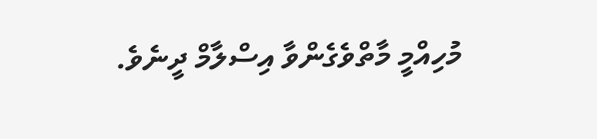މުހިއްމީ މާތްވެގެންވާ އިސްލާމް ދީނެވެ.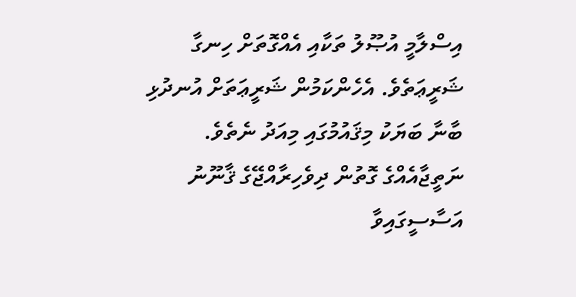އިސްލާމީ އުޞޫލު ތަކާއި އެއްގޮތަށް ހިނގާ ޝަރީޢަތެވެ. އެހެންކަމުން ޝަރީޢަތަށް އުނދުޅި ބާނާ ބަޔަކު މިޤައުމުގައި މިއަދު ނެތެވެ. ނަތީޖާއެއްގެ ގޮތުން ދިވެހިރާއްޖޭގެ ޤާނޫނު އަސާސީގައިވާ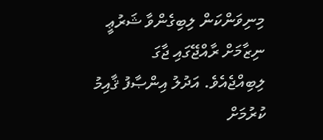މިނިވަންކަން ލިބިގެންވާ ޝަރުޢީ ނިޒާމަށް ރާއްޖޭގައި ޖާގަ ލިބިއްޖެއެވެ. އަދުލު އިންޞާފު ޤާއިމު ކުރުމަށް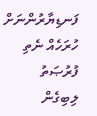ފަނޑިޔާރުންނަށް ހުރަހެއް ނެތި ފުރުޞަތު ލިބިގެން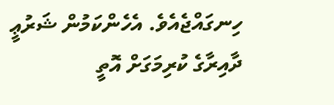ހިނގައްޖެއެވެ. އެހެންކަމުން ޝަރުޢީ ދާއިރާގެ ކުރިމަގަށް އޮތީ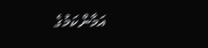އަމާންކަމުގެ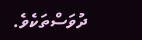ދުވަސްތަކެވެ.